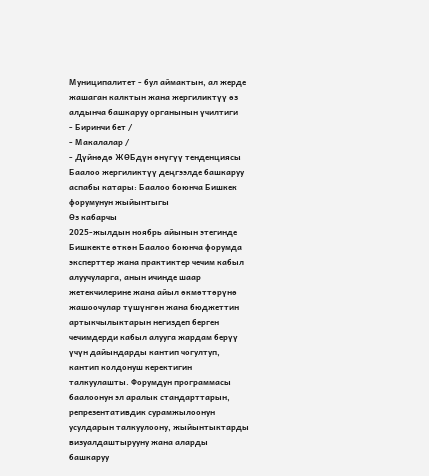Муниципалитет - бул аймактын, ал жерде жашаган калктын жана жергиликтүү өз алдынча башкаруу органынын үчилтиги
- Биринчи бет /
- Макалалар /
- Дүйнөдө ЖӨБдүн өнүгүү тенденциясы
Баалоо жергиликтүү деңгээлде башкаруу аспабы катары: Баалоо боюнча Бишкек форумунун жыйынтыгы
Өз кабарчы
2025-жылдын ноябрь айынын этегинде Бишкекте өткөн Баалоо боюнча форумда эксперттер жана практиктер чечим кабыл алуучуларга, анын ичинде шаар жетекчилерине жана айыл өкмөттөрүнө жашоочулар түшүнгөн жана бюджеттин артыкчылыктарын негиздеп берген чечимдерди кабыл алууга жардам берүү үчүн дайындарды кантип чогултуп, кантип колдонуш керектигин талкуулашты. Форумдун программасы баалоонун эл аралык стандарттарын, репрезентативдик сурамжылоонун усулдарын талкуулоону, жыйынтыктарды визуалдаштырууну жана аларды башкаруу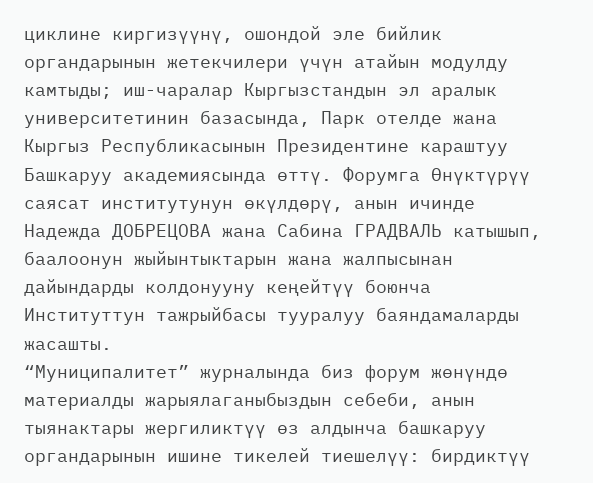циклине киргизүүнү, ошондой эле бийлик органдарынын жетекчилери үчүн атайын модулду камтыды; иш-чаралар Кыргызстандын эл аралык университетинин базасында, Парк отелде жана Кыргыз Республикасынын Президентине караштуу Башкаруу академиясында өттү. Форумга Өнүктүрүү саясат институтунун өкүлдөрү, анын ичинде Надежда ДОБРЕЦОВА жана Сабина ГРАДВАЛЬ катышып, баалоонун жыйынтыктарын жана жалпысынан дайындарды колдонууну кеңейтүү боюнча Институттун тажрыйбасы тууралуу баяндамаларды жасашты.
“Муниципалитет” журналында биз форум жөнүндө материалды жарыялаганыбыздын себеби, анын тыянактары жергиликтүү өз алдынча башкаруу органдарынын ишине тикелей тиешелүү: бирдиктүү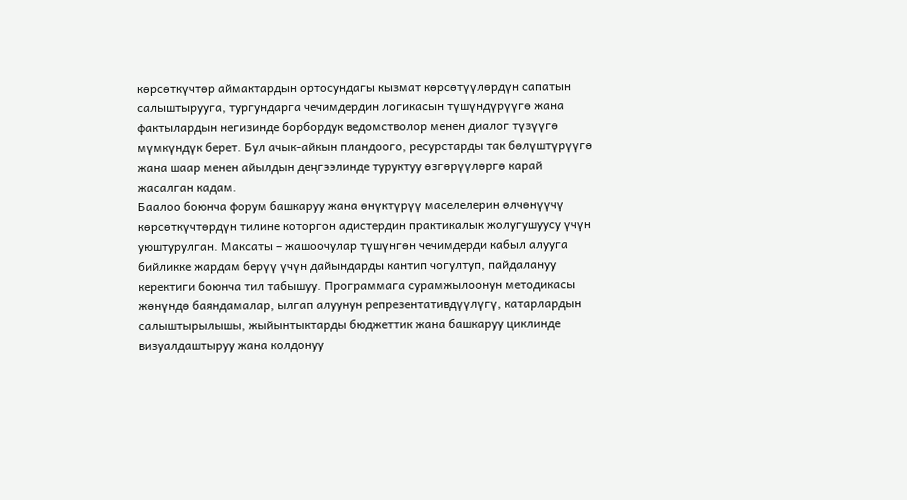көрсөткүчтөр аймактардын ортосундагы кызмат көрсөтүүлөрдүн сапатын салыштырууга, тургундарга чечимдердин логикасын түшүндүрүүгө жана фактылардын негизинде борбордук ведомстволор менен диалог түзүүгө мүмкүндүк берет. Бул ачык-айкын пландоого, ресурстарды так бөлүштүрүүгө жана шаар менен айылдын деңгээлинде туруктуу өзгөрүүлөргө карай жасалган кадам.
Баалоо боюнча форум башкаруу жана өнүктүрүү маселелерин өлчөнүүчү көрсөткүчтөрдүн тилине которгон адистердин практикалык жолугушуусу үчүн уюштурулган. Максаты – жашоочулар түшүнгөн чечимдерди кабыл алууга бийликке жардам берүү үчүн дайындарды кантип чогултуп, пайдалануу керектиги боюнча тил табышуу. Программага сурамжылоонун методикасы жөнүндө баяндамалар, ылгап алуунун репрезентативдүүлүгү, катарлардын салыштырылышы, жыйынтыктарды бюджеттик жана башкаруу циклинде визуалдаштыруу жана колдонуу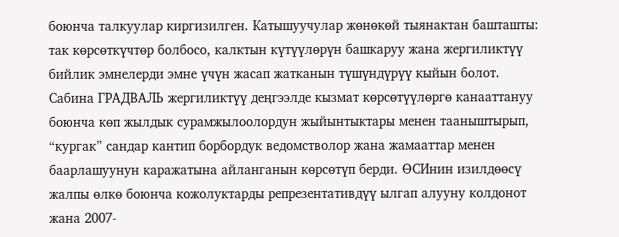боюнча талкуулар киргизилген. Катышуучулар жөнөкөй тыянактан башташты: так көрсөткүчтөр болбосо, калктын күтүүлөрүн башкаруу жана жергиликтүү бийлик эмнелерди эмне үчүн жасап жатканын түшүндүрүү кыйын болот.
Сабина ГРАДВАЛЬ жергиликтүү деңгээлде кызмат көрсөтүүлөргө канааттануу боюнча көп жылдык сурамжылоолордун жыйынтыктары менен тааныштырып, “кургак” сандар кантип борбордук ведомстволор жана жамааттар менен баарлашуунун каражатына айланганын көрсөтүп берди. ӨСИнин изилдөөсү жалпы өлкө боюнча кожолуктарды репрезентативдүү ылгап алууну колдонот жана 2007-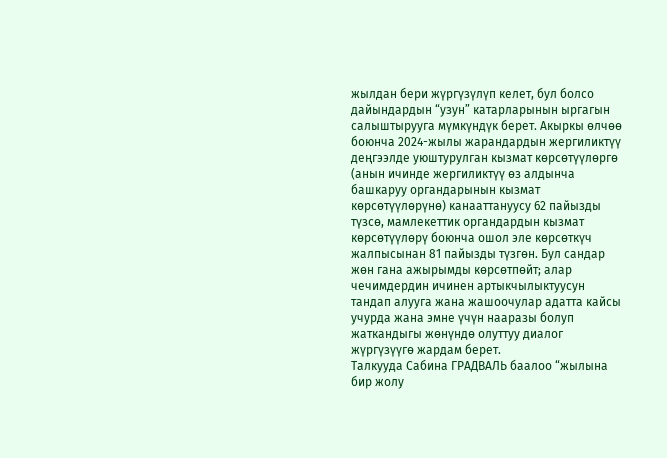жылдан бери жүргүзүлүп келет, бул болсо дайындардын “узун” катарларынын ыргагын салыштырууга мүмкүндүк берет. Акыркы өлчөө боюнча 2024-жылы жарандардын жергиликтүү деңгээлде уюштурулган кызмат көрсөтүүлөргө (анын ичинде жергиликтүү өз алдынча башкаруу органдарынын кызмат көрсөтүүлөрүнө) канааттануусу 62 пайызды түзсө, мамлекеттик органдардын кызмат көрсөтүүлөрү боюнча ошол эле көрсөткүч жалпысынан 81 пайызды түзгөн. Бул сандар жөн гана ажырымды көрсөтпөйт; алар чечимдердин ичинен артыкчылыктуусун тандап алууга жана жашоочулар адатта кайсы учурда жана эмне үчүн нааразы болуп жаткандыгы жөнүндө олуттуу диалог жүргүзүүгө жардам берет.
Талкууда Сабина ГРАДВАЛЬ баалоо “жылына бир жолу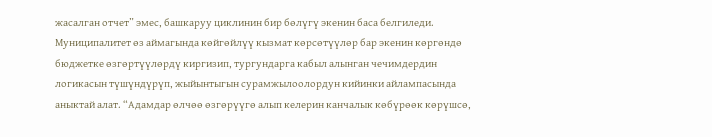жасалган отчет” эмес, башкаруу циклинин бир бөлүгү экенин баса белгиледи. Муниципалитет өз аймагында көйгөйлүү кызмат көрсөтүүлөр бар экенин көргөндө бюджетке өзгөртүүлөрдү киргизип, тургундарга кабыл алынган чечимдердин логикасын түшүндүрүп, жыйынтыгын сурамжылоолордун кийинки айлампасында аныктай алат. “Адамдар өлчөө өзгөрүүгө алып келерин канчалык көбүрөөк көрүшсө,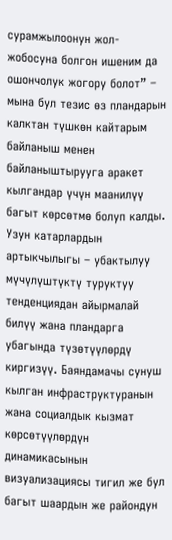сурамжылоонун жол-жобосуна болгон ишеним да ошончолук жогору болот” – мына бул тезис өз пландарын калктан түшкөн кайтарым байланыш менен байланыштырууга аракет кылгандар үчүн маанилүү багыт көрсөтмө болуп калды. Узун катарлардын артыкчылыгы – убактылуу мүчүлүштүктү туруктуу тенденциядан айырмалай билүү жана пландарга убагында түзөтүүлөрдү киргизүү. Баяндамачы сунуш кылган инфраструктуранын жана социалдык кызмат көрсөтүүлөрдүн динамикасынын визуализациясы тигил же бул багыт шаардын же райондун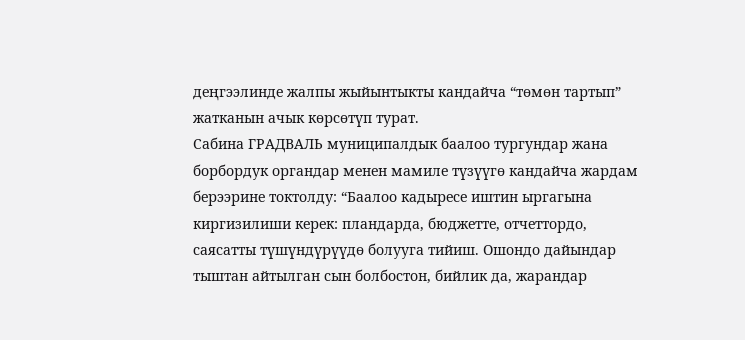деңгээлинде жалпы жыйынтыкты кандайча “төмөн тартып” жатканын ачык көрсөтүп турат.
Сабина ГРАДВАЛЬ муниципалдык баалоо тургундар жана борбордук органдар менен мамиле түзүүгө кандайча жардам берээрине токтолду: “Баалоо кадыресе иштин ыргагына киргизилиши керек: пландарда, бюджетте, отчеттордо, саясатты түшүндүрүүдө болууга тийиш. Ошондо дайындар тыштан айтылган сын болбостон, бийлик да, жарандар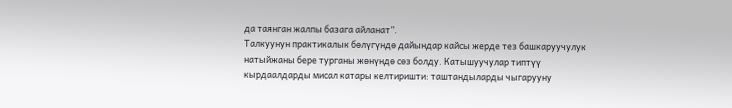да таянган жалпы базага айланат”.
Талкуунун практикалык бөлүгүндө дайындар кайсы жерде тез башкаруучулук натыйжаны бере турганы жөнүндө сөз болду. Катышуучулар типтүү кырдаалдарды мисал катары келтиришти: таштандыларды чыгарууну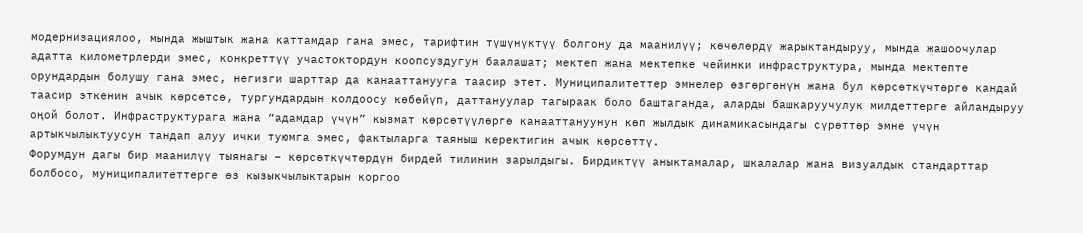модернизациялоо, мында жыштык жана каттамдар гана эмес, тарифтин түшүнүктүү болгону да маанилүү; көчөлөрдү жарыктандыруу, мында жашоочулар адатта километрлерди эмес, конкреттүү участоктордун коопсуздугун баалашат; мектеп жана мектепке чейинки инфраструктура, мында мектепте орундардын болушу гана эмес, негизги шарттар да канааттанууга таасир этет. Муниципалитеттер эмнелер өзгөргөнүн жана бул көрсөткүчтөргө кандай таасир эткенин ачык көрсөтсө, тургундардын колдоосу көбөйүп, даттануулар тагыраак боло баштаганда, аларды башкаруучулук милдеттерге айландыруу оңой болот. Инфраструктурага жана “адамдар үчүн” кызмат көрсөтүүлөргө канааттануунун көп жылдык динамикасындагы сүрөттөр эмне үчүн артыкчылыктуусун тандап алуу ички туюмга эмес, фактыларга таяныш керектигин ачык көрсөттү.
Форумдун дагы бир маанилүү тыянагы – көрсөткүчтөрдүн бирдей тилинин зарылдыгы. Бирдиктүү аныктамалар, шкалалар жана визуалдык стандарттар болбосо, муниципалитеттерге өз кызыкчылыктарын коргоо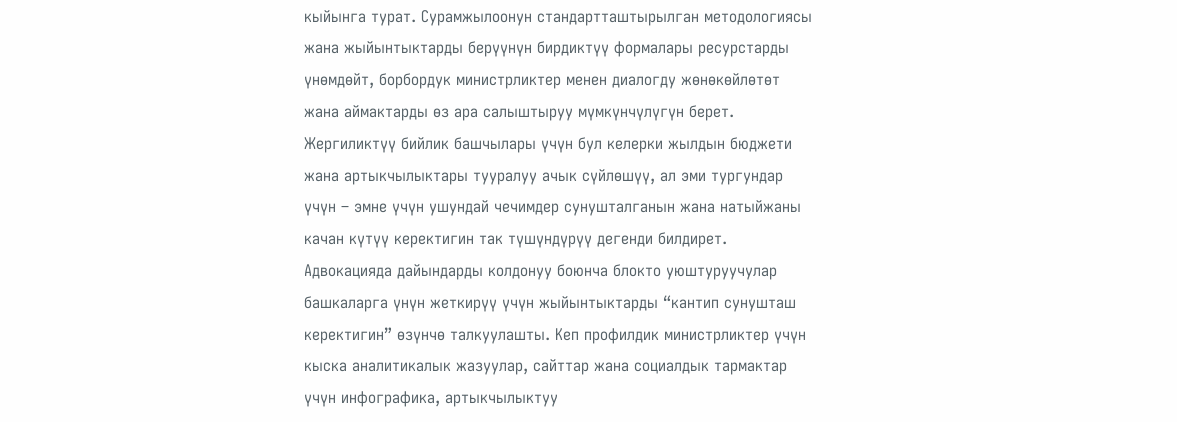кыйынга турат. Сурамжылоонун стандартташтырылган методологиясы жана жыйынтыктарды берүүнүн бирдиктүү формалары ресурстарды үнөмдөйт, борбордук министрликтер менен диалогду жөнөкөйлөтөт жана аймактарды өз ара салыштыруу мүмкүнчүлүгүн берет. Жергиликтүү бийлик башчылары үчүн бул келерки жылдын бюджети жана артыкчылыктары тууралуу ачык сүйлөшүү, ал эми тургундар үчүн – эмне үчүн ушундай чечимдер сунушталганын жана натыйжаны качан күтүү керектигин так түшүндүрүү дегенди билдирет.
Адвокацияда дайындарды колдонуу боюнча блокто уюштуруучулар башкаларга үнүн жеткирүү үчүн жыйынтыктарды “кантип сунушташ керектигин” өзүнчө талкуулашты. Кеп профилдик министрликтер үчүн кыска аналитикалык жазуулар, сайттар жана социалдык тармактар үчүн инфографика, артыкчылыктуу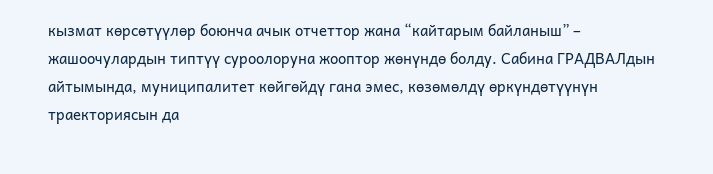кызмат көрсөтүүлөр боюнча ачык отчеттор жана “кайтарым байланыш” – жашоочулардын типтүү суроолоруна жооптор жөнүндө болду. Сабина ГРАДВАЛдын айтымында, муниципалитет көйгөйдү гана эмес, көзөмөлдү өркүндөтүүнүн траекториясын да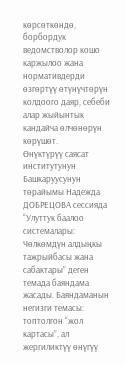көрсөткөндө, борбордук ведомстволор кошо каржылоо жана нормативдерди өзгөртүү өтүнүчтөрүн колдоого даяр, себеби алар жыйынтык кандайча өлчөнөрүн көрүшөт.
Өнүктүрүү саясат институтунун Башкаруусунун төрайымы Надежда ДОБРЕЦОВА сессияда “Улуттук баалоо системалары: Чөлкөмдүн алдыңкы тажрыйбасы жана сабактары” деген темада баяндама жасады. Баяндаманын негизги темасы: топтолгон “жол картасы”, ал жергиликтүү өнүгүү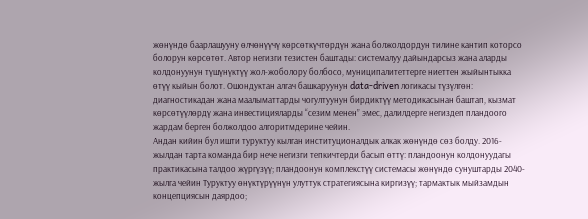жөнүндө баарлашууну өлчөнүүчү көрсөткүчтөрдүн жана болжолдордун тилине кантип которсо болорун көрсөтөт. Автор негизги тезистен баштады: системалуу дайындарсыз жана аларды колдонуунун түшүнүктүү жол-жоболору болбосо, муниципалитеттерге ниеттен жыйынтыкка өтүү кыйын болот. Ошондуктан алгач башкаруунун data-driven логикасы түзүлгөн: диагностикадан жана маалыматтарды чогултуунун бирдиктүү методикасынан баштап, кызмат көрсөтүүлөрдү жана инвестицияларды “сезим менен” эмес, далилдерге негиздеп пландоого жардам берген болжолдоо алгоритмдерине чейин.
Андан кийин бул ишти туруктуу кылган институционалдык алкак жөнүндө сөз болду. 2016-жылдан тарта команда бир нече негизги тепкичтерди басып өттү: пландоонун колдонуудагы практикасына талдоо жүргүзүү; пландоонун комплекстүү системасы жөнүндө сунуштарды 2040-жылга чейин Туруктуу өнүктүрүүнүн улуттук стратегиясына киргизүү; тармактык мыйзамдын концепциясын даярдоо;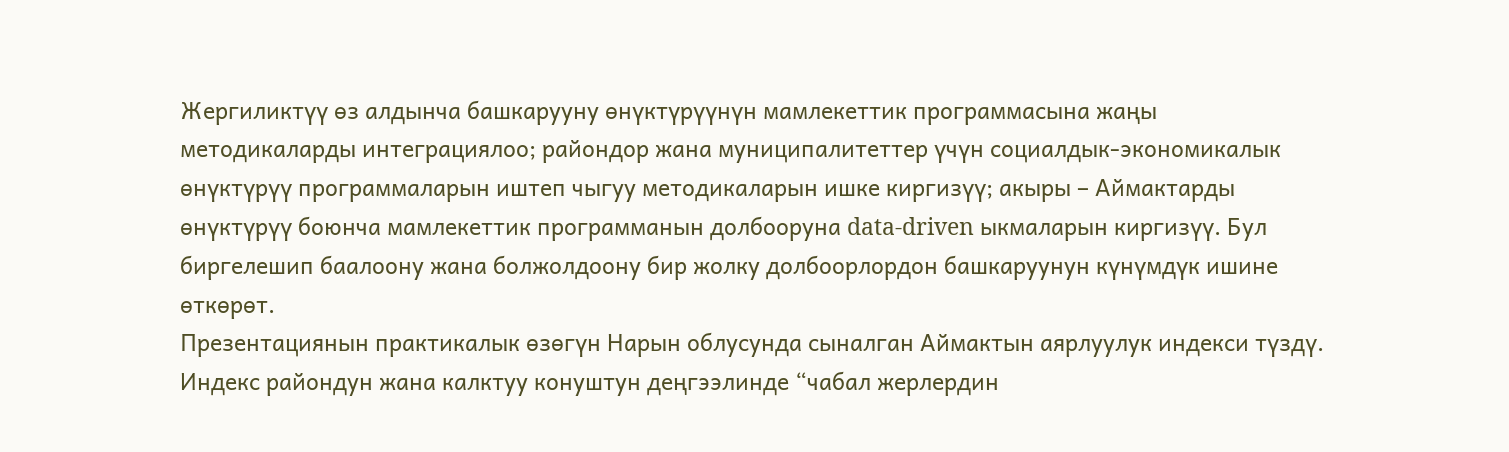Жергиликтүү өз алдынча башкарууну өнүктүрүүнүн мамлекеттик программасына жаңы методикаларды интеграциялоо; райондор жана муниципалитеттер үчүн социалдык-экономикалык өнүктүрүү программаларын иштеп чыгуу методикаларын ишке киргизүү; акыры – Аймактарды өнүктүрүү боюнча мамлекеттик программанын долбооруна data-driven ыкмаларын киргизүү. Бул биргелешип баалоону жана болжолдоону бир жолку долбоорлордон башкаруунун күнүмдүк ишине өткөрөт.
Презентациянын практикалык өзөгүн Нарын облусунда сыналган Аймактын аярлуулук индекси түздү. Индекс райондун жана калктуу конуштун деңгээлинде “чабал жерлердин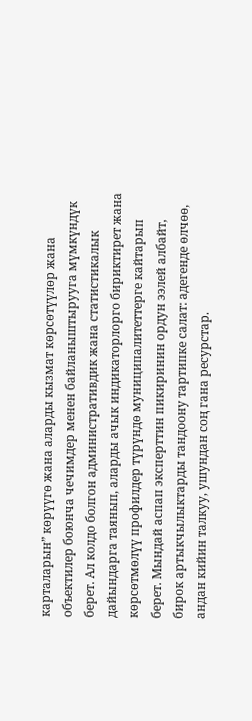карталарын” көрүүгө жана аларды кызмат көрсөтүүлөр жана объектилер боюнча чечимдер менен байланыштырууга мүмкүндүк берет. Ал колдо болгон административдик жана статистикалык дайындарга таянып, аларды ачык индикаторлорго бириктирет жана көрсөтмөлүү профилдер түрүндө муниципалитеттерге кайтарып берет. Мындай аспап эксперттин пикиринин ордун ээлей албайт, бирок артыкчылыктарды тандоону тартипке салат: адегенде өлчөө, андан кийин талкуу, ушундан соң гана ресурстар.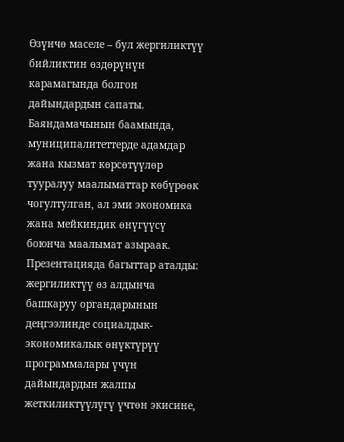Өзүнчө маселе – бул жергиликтүү бийликтин өздөрүнүн карамагында болгон дайындардын сапаты. Баяндамачынын баамында, муниципалитеттерде адамдар жана кызмат көрсөтүүлөр тууралуу маалыматтар көбүрөөк чогултулган, ал эми экономика жана мейкиндик өнүгүүсү боюнча маалымат азыраак. Презентацияда багыттар аталды: жергиликтүү өз алдынча башкаруу органдарынын деңгээлинде социалдык-экономикалык өнүктүрүү программалары үчүн дайындардын жалпы жеткиликтүүлүгү үчтөн экисине,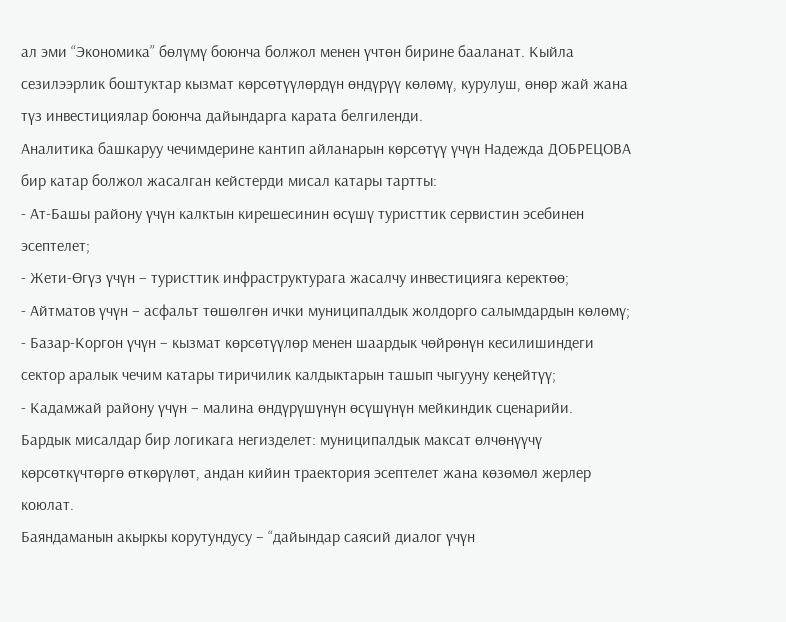ал эми “Экономика” бөлүмү боюнча болжол менен үчтөн бирине бааланат. Кыйла сезилээрлик боштуктар кызмат көрсөтүүлөрдүн өндүрүү көлөмү, курулуш, өнөр жай жана түз инвестициялар боюнча дайындарга карата белгиленди.
Аналитика башкаруу чечимдерине кантип айланарын көрсөтүү үчүн Надежда ДОБРЕЦОВА бир катар болжол жасалган кейстерди мисал катары тартты:
- Ат-Башы району үчүн калктын кирешесинин өсүшү туристтик сервистин эсебинен эсептелет;
- Жети-Өгүз үчүн – туристтик инфраструктурага жасалчу инвестицияга керектөө;
- Айтматов үчүн – асфальт төшөлгөн ички муниципалдык жолдорго салымдардын көлөмү;
- Базар-Коргон үчүн – кызмат көрсөтүүлөр менен шаардык чөйрөнүн кесилишиндеги сектор аралык чечим катары тиричилик калдыктарын ташып чыгууну кеңейтүү;
- Кадамжай району үчүн – малина өндүрүшүнүн өсүшүнүн мейкиндик сценарийи.
Бардык мисалдар бир логикага негизделет: муниципалдык максат өлчөнүүчү көрсөткүчтөргө өткөрүлөт, андан кийин траектория эсептелет жана көзөмөл жерлер коюлат.
Баяндаманын акыркы корутундусу – “дайындар саясий диалог үчүн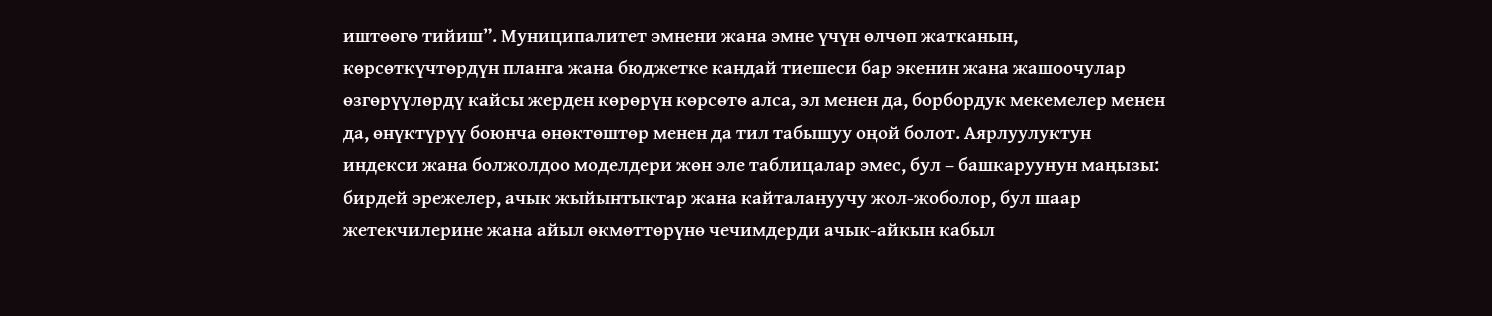иштөөгө тийиш”. Муниципалитет эмнени жана эмне үчүн өлчөп жатканын, көрсөткүчтөрдүн планга жана бюджетке кандай тиешеси бар экенин жана жашоочулар өзгөрүүлөрдү кайсы жерден көрөрүн көрсөтө алса, эл менен да, борбордук мекемелер менен да, өнүктүрүү боюнча өнөктөштөр менен да тил табышуу оңой болот. Аярлуулуктун индекси жана болжолдоо моделдери жөн эле таблицалар эмес, бул – башкаруунун маңызы: бирдей эрежелер, ачык жыйынтыктар жана кайталануучу жол-жоболор, бул шаар жетекчилерине жана айыл өкмөттөрүнө чечимдерди ачык-айкын кабыл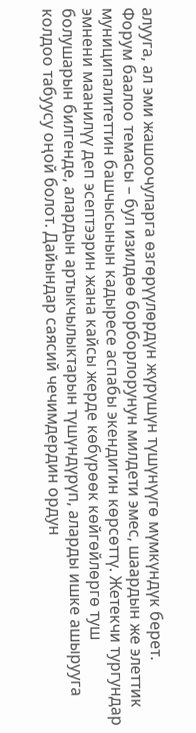алууга, ал эми жашоочуларга өзгөрүүлөрдүн жүрүшүн түшүнүүгө мүмкүндүк берет.
Форум баалоо темасы – бул изилдөө борборлорунун милдети эмес, шаардын же элеттик муниципалитеттин башчысынын кадыресе аспабы экендигин көрсөттү. Жетекчи тургундар эмнени маанилүү деп эсептээрин жана кайсы жерде көбүрөөк көйгөйлөргө туш болушарын билгенде, алардын артыкчылыктарын түшүндүрүп, аларды ишке ашырууга колдоо табуусу оңой болот. Дайындар саясий чечимдердин ордун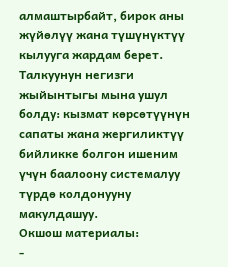алмаштырбайт, бирок аны жүйөлүү жана түшүнүктүү кылууга жардам берет. Талкуунун негизги жыйынтыгы мына ушул болду: кызмат көрсөтүүнүн сапаты жана жергиликтүү бийликке болгон ишеним үчүн баалоону системалуу түрдө колдонууну макулдашуу.
Окшош материалы:
-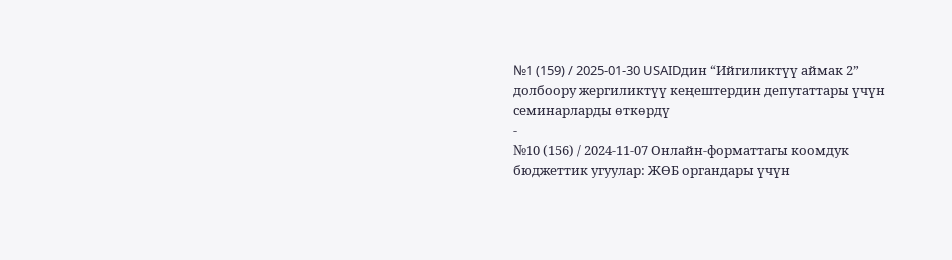№1 (159) / 2025-01-30 USAIDдин “Ийгиликтүү аймак 2” долбоору жергиликтүү кеңештердин депутаттары үчүн семинарларды өткөрдү
-
№10 (156) / 2024-11-07 Онлайн-форматтагы коомдук бюджеттик угуулар: ЖӨБ органдары үчүн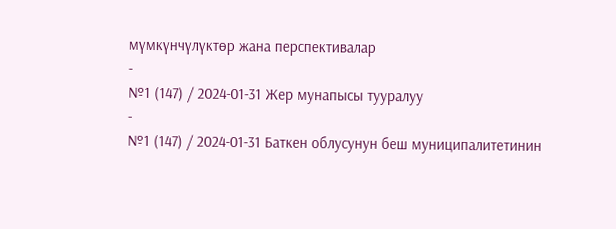мүмкүнчүлүктөр жана перспективалар
-
№1 (147) / 2024-01-31 Жер мунапысы тууралуу
-
№1 (147) / 2024-01-31 Баткен облусунун беш муниципалитетинин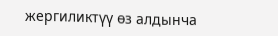жергиликтүү өз алдынча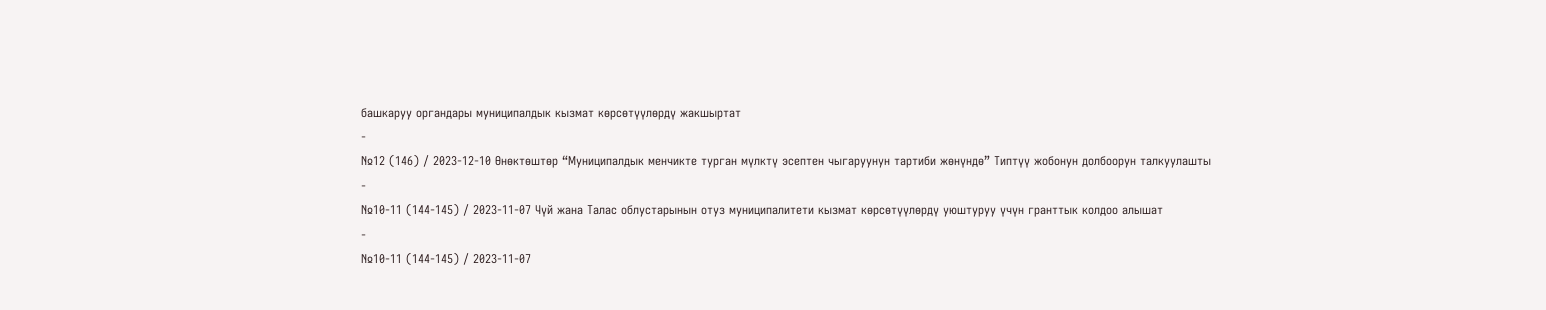башкаруу органдары муниципалдык кызмат көрсөтүүлөрдү жакшыртат
-
№12 (146) / 2023-12-10 Өнөктөштөр “Муниципалдык менчикте турган мүлктү эсептен чыгаруунун тартиби жөнүндө” Типтүү жобонун долбоорун талкуулашты
-
№10-11 (144-145) / 2023-11-07 Чүй жана Талас облустарынын отуз муниципалитети кызмат көрсөтүүлөрдү уюштуруу үчүн гранттык колдоо алышат
-
№10-11 (144-145) / 2023-11-07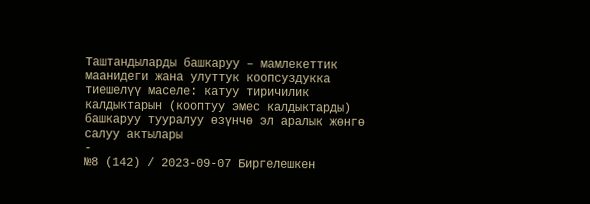Таштандыларды башкаруу – мамлекеттик маанидеги жана улуттук коопсуздукка тиешелүү маселе: катуу тиричилик калдыктарын (кооптуу эмес калдыктарды) башкаруу тууралуу өзүнчө эл аралык жөнгө салуу актылары
-
№8 (142) / 2023-09-07 Биргелешкен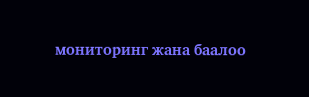мониторинг жана баалоо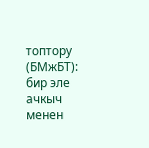топтору (БМжБТ): бир эле ачкыч менен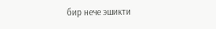бир нече эшикти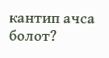кантип ачса болот?